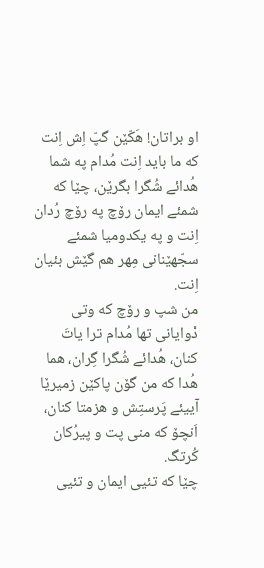او براتان! هَکّێن گپّ اِش اِنت که ما باید اِنت مُدام په شما هُدائے شُگرا بگرێن، چێا که شمئے ایمان رۆچ په رۆچ رُدان اِنت و په یکدومیا شمئے سجّهێنانی مِهر هم گێش بئیان اِنت.
من شپ و رۆچ که وتی دْوایانی تها مُدام ترا یاتَ کنان، هُدائے شُگرا گِران، هما هُدا که من گۆن پاکێن زمیرێا آییئے پَرستِش و هزمتا کنان، اَنچۆ که منی پت و پیرُکان کُرتگ.
چێا که تئیی ایمان و تئیی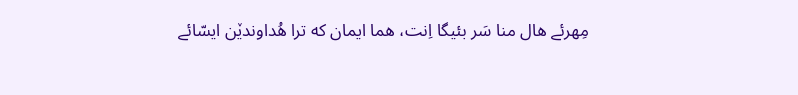مِهرئے هال منا سَر بئیگا اِنت، هما ایمان که ترا هُداوندێن ایسّائے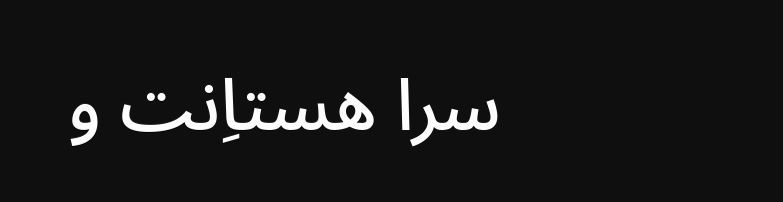سرا هستاِنت و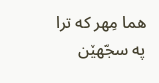هما مِهر که ترا په سجّهێن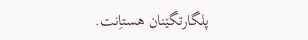پلگارتگێنان هستاِنت.